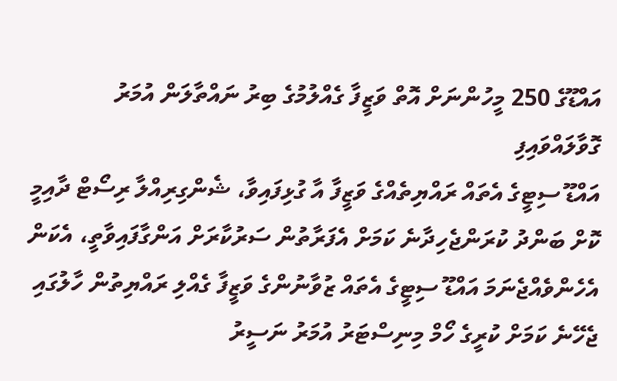އައްޑޫގެ 250 މީހުންނަށް އޮތް ވަޒީފާ ގެއްލުމުގެ ބިރު ނައްތާލަން އުމަރު ގޮވާލައްވައިފި
އައްޑޫ ސިޓީގެ އެތައް ރައްޔިތެއްގެ ވަޒީފާ އާ ގުޅިފައިވާ، ޝެންގިރިއްލާ ރިސޯޓް ދާއިމީ ކޮށް ބަންދު ކުރަންޖެހިދާނެ ކަމަށް އެފަރާތުން ސަރުކާރަށް އަންގާފައިވާތީ، އެކަން އެހެންވެއްޖެނަމަ އައްޑޫ ސިޓީގެ އެތައް ޒުވާނުންގެ ވަޒީފާ ގެއްލި ރައްޔިތުން ހާލުގައި ޖެހޭނެ ކަމަށް ކުރީގެ ހޯމް މިނިސްޓަރު އުމަރު ނަސީރު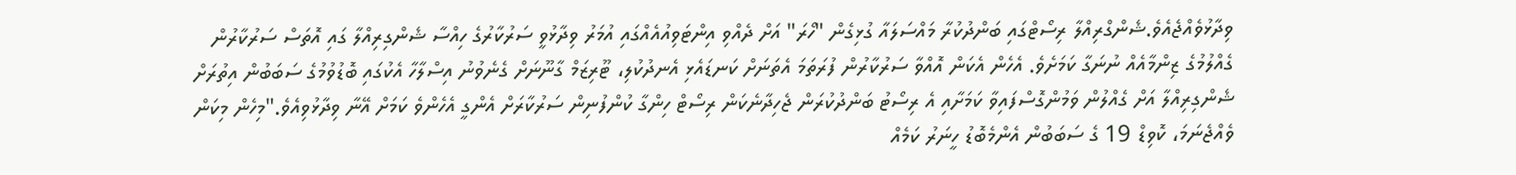ވިދާޅުވެއްޖެއެވެ.ޝެންގްރިއްލާ ރިސޯޓްގައި ބަންދުކުރާ މައްސަލައާ ގުޅިގެން "ހޯރަ" އަށް ދެއްވި އިންޓަވިއުއެއްގައި އުމަރު ވިދާޅުވީ ސަރުކާރުގެ ހިއްސާ ޝެންގިރިއްލާ ގައި އޮތަސް ސަރުކާރުން ގެއްލުމުގެ ޒިންމާއެއް ނުނަގާ ކަމަށެވެ. އެހެން އެކަން އޮއްވާ ސަރުކާރުން ފުރަތަމަ އެތަނަށް ކަނޑައެޅި އެނދުކުލި، ޓޫރިޒަމް ގާނޫނަށް ގެނެވުނު އިސްލާހާ އެކުގައި ބޮޑުވުމުގެ ސަބަބުން އިތުރަށް ޝެންގިރިއްލާ އަށް ގެއްލުން ވަމުންގޮސްފައިވާ ކަމަށާއި އެ ރިސޯޓު ބަންދުކުރަން ޖެހިދާނެކަން ރިސޯޓް ހިންގާ ކުންފުނިން ސަރުކާރަށް އެންގީ އެހެންވެ ކަމަށް އޭނާ ވިދާޅުވިއެވެ."މިހެން މިކަން ވެއްޖެނަމަ، ކޮވިޑް 19 ގެ ސަބަބުން އެންމެބޮޑު ހީނަރު ކަމެއް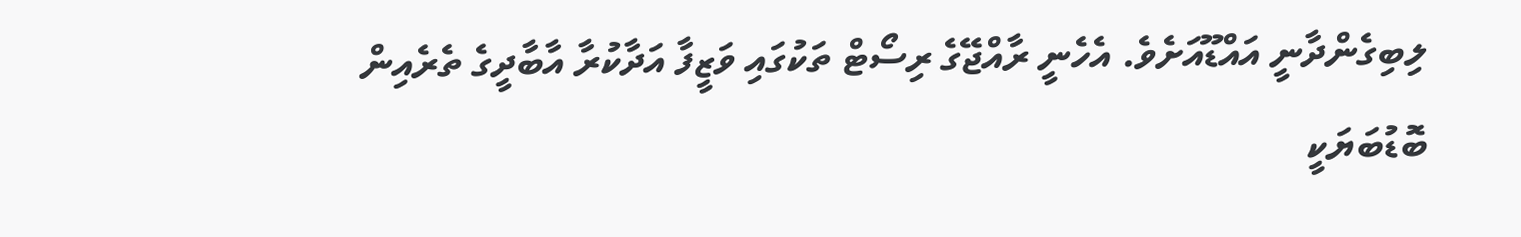ލިބިގެންދާނީ އައްޑޫއަށެވެ. އެހެނީ ރާއްޖޭގެ ރިސޯޓް ތަކުގައި ވަޒީފާ އަދާކުރާ އާބާދީގެ ތެރެއިން ބޮޑުބަޔަކީ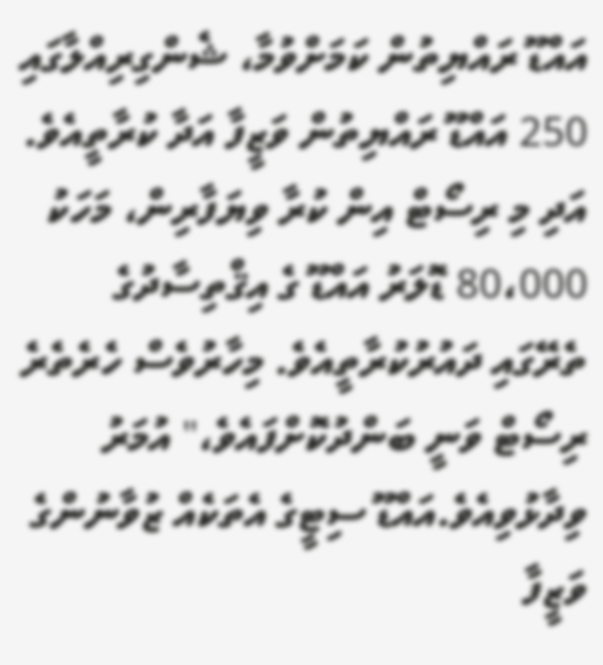އައްޑޫ ރައްޔިތުން ކަމަށްވުމާ، ޝެންގިރިއްލާގައި 250 އައްޑޫ ރައްޔިތުން ވަޒީފާ އަދާ ކުރާތީއެވެ. އަދި މި ރިސޯޓް އިން ކުރާ ވިޔަފާރިން، މަހަކު 80،000 ޑޮލަރު އައްޑޫ ގެ އިޤްތިސާދުގެ ތެރޭގައި ދައުރުކުރާތީއެވެ. މިހާރުވެސް ހެރެތެރެ ރިސޯޓް ވަނީ ބަންދުކޮށްފައެވެ،" އުމަރު ވިދާޅުވިއެވެ.އައްޑޫ ސިޓީގެ އެތަކެއް ޒުވާނުންގެ ވަޒީފާ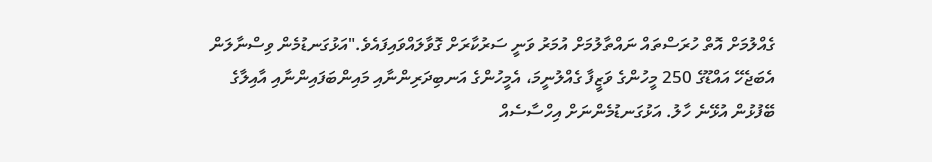ގެއްލުމަށް އޮތް ހުރަސްތައް ނައްތާލުމަށް އުމަރު ވަނީ ސަރުކާރަށް ގޮވާލައްވައިފައެވެ."އަޅުގަނޑުމެން ވިސްނާލަން އެބަޖެހޭ އައްޑޫގެ 250 މީހުންގެ ވަޒީފާ ގެއްލުނީމަ، އެމީހުންގެ އަނބިދަރިންނާއި މައިންބަފައިންނާއި އާއިލާގެ ބޭފުޅުން އުޅޭނެ ހާލު. އަޅުގަނޑުމެންނަށް އިހްސާސެއް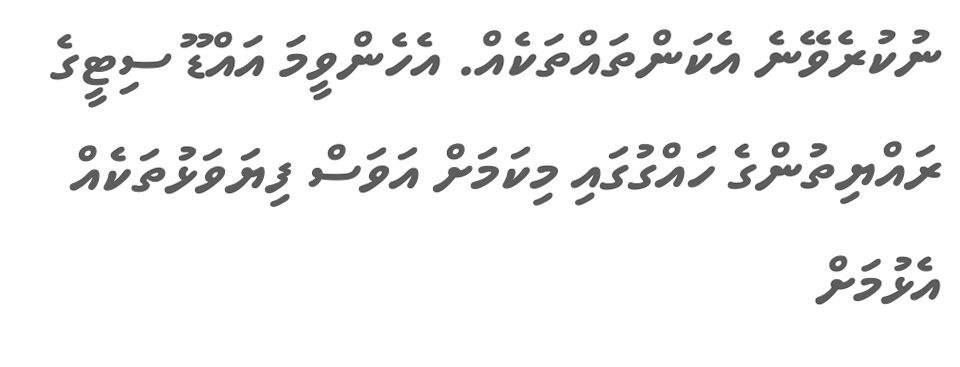ނުކުރެވޭނެ އެކަންތައްތަކެއް. އެހެންވީމަ އައްޑޫ ސިޓީގެ ރައްޔިތުންގެ ހައްގުގައި މިކަމަށް އަވަސް ފިޔަވަޅުތަކެއް އެޅުމަށް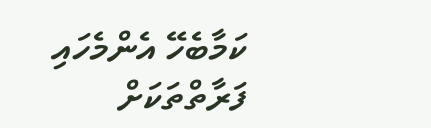ކަމާބެހޭ އެންމެހައި ފަރާތްތަކަށް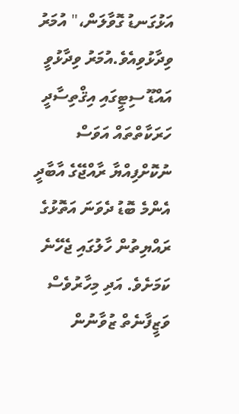އަޅުގަނޑު ގޮވާލަން،" އުމަރު ވިދާޅުވިއެވެ.އުމަރު ވިދާޅުވީ އައްޑޫ ސިޓީގައި އިޤްތިސާދީ ހަރަކާތްތައް އަވަސް ނުކޮށްފިއްޔާ ރާއްޖޭގެ އާބާދީ އެންމެ ބޮޑު ދެވަނަ އަތޮޅުގެ ރައްޔިތުން ހާލުގައި ޖެހޭނެ ކަމަށެވެ. އަދި މިހާރުވެސް ވަޒީފާނެތް ޒުވާނުން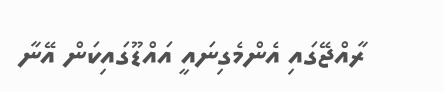ރާއްޖޭގައި އެންމެގިނައީ އައްޑޫގައިކަން އޭނާ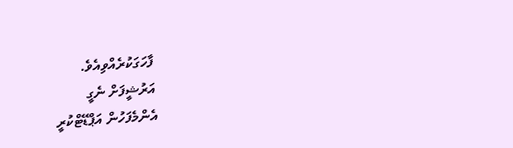ފާހަގަކުރެއްވިއެވެ.
އަރުޝީފަށް ނެގީ
އެންމެފަހުން އަޕްޑޭޓްކުރީ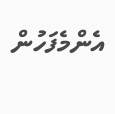އެންމެފަހުން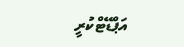އަޕްޑޭޓްކުރީ